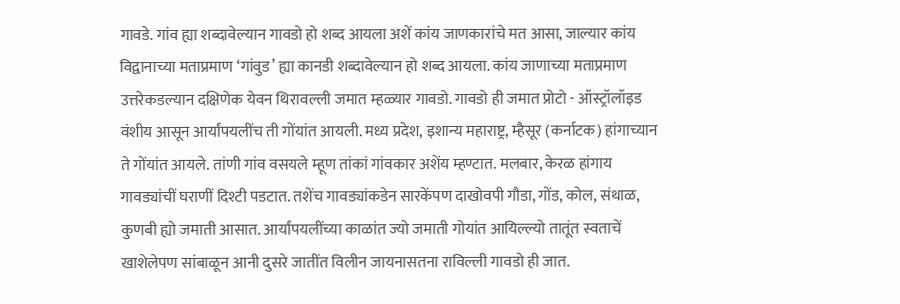गावडे. गांव ह्या शब्दावेल्यान गावडो हो शब्द आयला अशें कांय जाणकारांचे मत आसा, जाल्यार कांय विद्वानाच्या मताप्रमाण ‘गांवुड’ ह्या कानडी शब्दावेल्यान हो शब्द आयला. कांय जाणाच्या मताप्रमाण उत्तरेकडल्यान दक्षिणेक येवन थिरावल्ली जमात म्हळ्यार गावडो. गावडो ही जमात प्रोटो - ऑस्ट्रॉलॉइड वंशीय आसून आर्यांपयलींच ती गोंयांत आयली. मध्य प्रदेश, इशान्य महाराष्ट्र, म्हैसूर (कर्नाटक) हांगाच्यान ते गोंयांत आयले. तांणी गांव वसयले म्हूण तांकां गांवकार अशेंय म्हण्टात. मलबार, केरळ हांगाय गावड्यांचीं घराणीं दिश्टी पडटात. तशेंच गावड्यांकडेन सारकेंपण दाखोवपी गौडा, गोंड, कोल, संथाळ, कुणबी ह्यो जमाती आसात. आर्यांपयलींच्या काळांत ज्यो जमाती गोयांत आयिल्ल्यो तातूंत स्वताचें खाशेलेपण सांबाळून आनी दुसरे जातींत विलीन जायनासतना राविल्ली गावडो ही जात.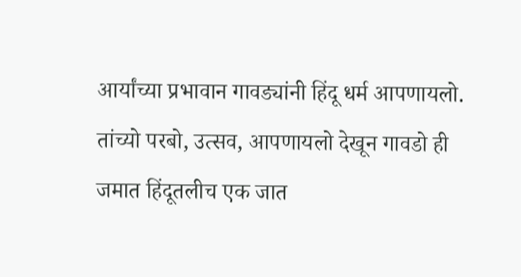आर्यांच्या प्रभावान गावड्यांनी हिंदू धर्म आपणायलो. तांच्यो परबो, उत्सव, आपणायलो देखून गावडो ही जमात हिंदूतलीच एक जात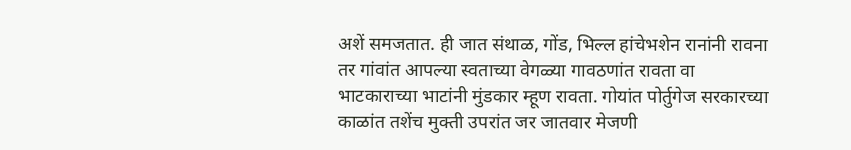अशें समजतात. ही जात संथाळ, गोंड, भिल्ल हांचेभशेन रानांनी रावना तर गांवांत आपल्या स्वताच्या वेगळ्या गावठणांत रावता वा भाटकाराच्या भाटांनी मुंडकार म्हूण रावता. गोयांत पोर्तुगेज सरकारच्या काळांत तशेंच मुक्ती उपरांत जर जातवार मेजणी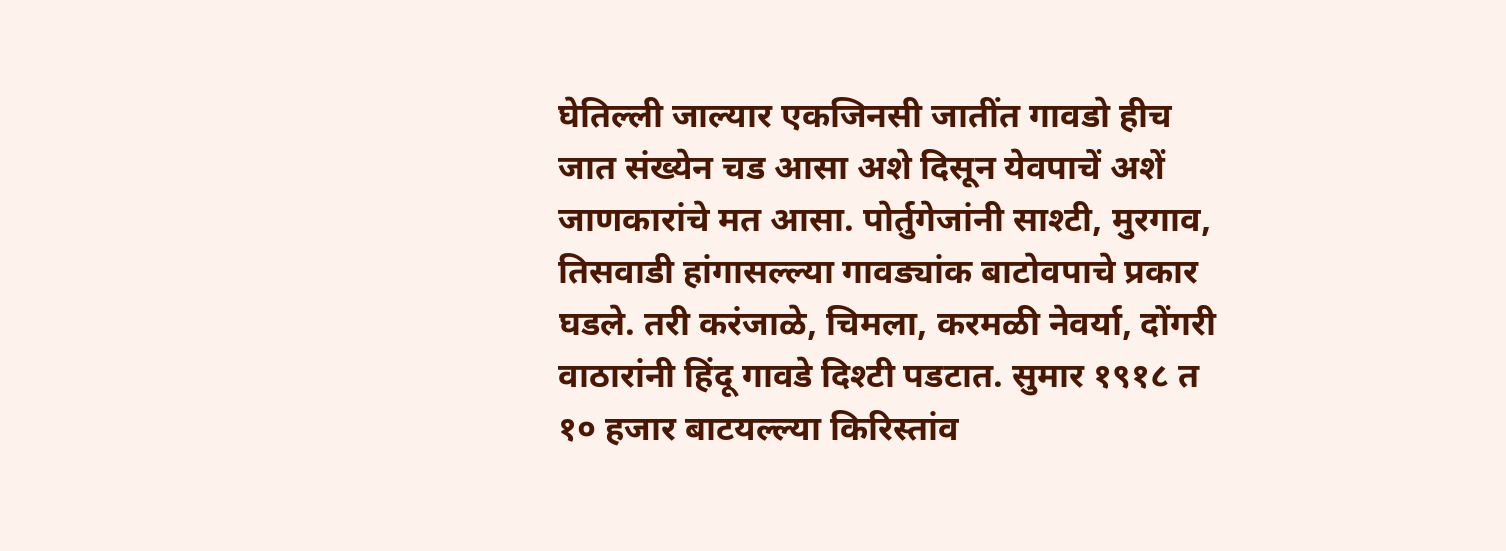घेतिल्ली जाल्यार एकजिनसी जातींत गावडो हीच जात संख्येन चड आसा अशे दिसून येवपाचें अशें जाणकारांचे मत आसा. पोर्तुगेजांनी साश्टी, मुरगाव, तिसवाडी हांगासल्ल्या गावड्यांक बाटोवपाचे प्रकार घडले. तरी करंजाळे, चिमला, करमळी नेवर्या, दोंगरी वाठारांनी हिंदू गावडे दिश्टी पडटात. सुमार १९१८ त १० हजार बाटयल्ल्या किरिस्तांव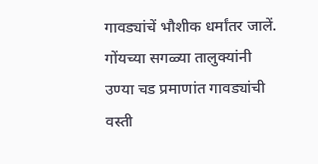गावड्यांचें भौशीक धर्मांतर जालें. गोंयच्या सगळ्या तालुक्यांनी उण्या चड प्रमाणांत गावड्यांची वस्ती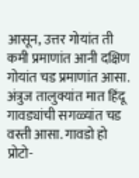आसून, उत्तर गोयांत ती कमी प्रमाणांत आनी दक्षिण गोयांत चड प्रमाणांत आसा. अंत्रुज तालुक्यांत मात हिंदू गावड्यांची सगळ्यांत चड वस्ती आसा. गावडो हो प्रोटो-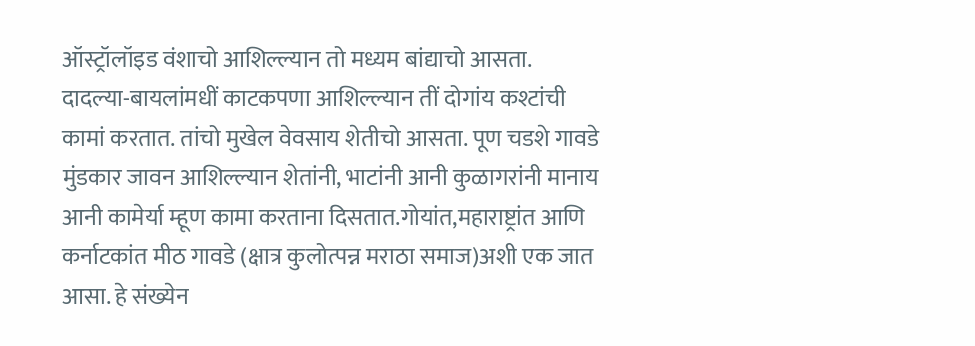ऑस्ट्रॉलॉइड वंशाचो आशिल्ल्यान तो मध्यम बांद्याचो आसता. दादल्या-बायलांमधीं काटकपणा आशिल्ल्यान तीं दोगांय कश्टांची कामां करतात. तांचो मुखेल वेवसाय शेतीचो आसता. पूण चडशे गावडे मुंडकार जावन आशिल्ल्यान शेतांनी, भाटांनी आनी कुळागरांनी मानाय आनी कामेर्या म्हूण कामा करताना दिसतात.गोयांत,महाराष्ट्रांत आणि कर्नाटकांत मीठ गावडे (क्षात्र कुलोत्पन्न मराठा समाज)अशी एक जात आसा. हे संख्येन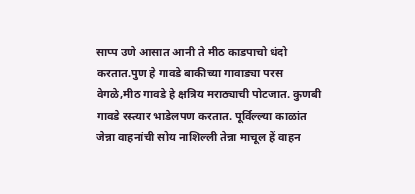साप्प उणे आसात आनी ते मीठ काडपाचो धंदो करतात.पुण हे गावडे बाकीच्या गावाड्या परस वेगळे,मीठ गावडे हे क्षत्रिय मराठ्याची पोटजात. कुणबी गावडे रस्त्यार भाडेलपण करतात. पूर्विल्ल्या काळांत जेन्ना वाहनांची सोय नाशिल्ली तेन्ना माचूल हें वाहन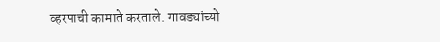व्हरपाची कामाते करताले. गावड्यांच्यो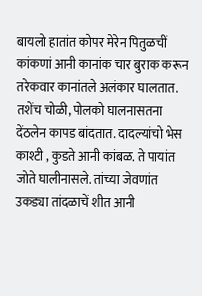बायलो हातांत कोपर मेरेन पितुळचीं कांकणां आनी कानांक चार बुराक करून तरेकवार कानांतले अलंकार घालतात. तशेंच चोळी, पोलको घालनासतना देंठलेन कापड बांदतात. दादल्यांचो भेस काश्टी , कुडते आनी कांबळ. ते पायांत जोते घालीनासले. तांच्या जेवणांत उकड्या तांदळाचें शीत आनी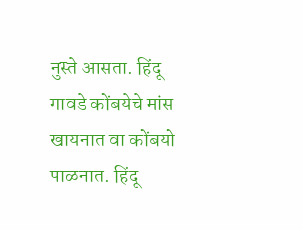नुस्ते आसता. हिंदू गावडे कोंबयेचे मांस खायनात वा कोंबयो पाळनात. हिंदू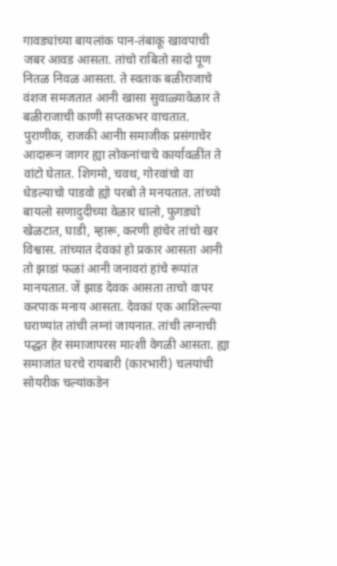गावड्यांच्या बायलांक पान-तंबाकू खावपाची जबर आवड आसता. तांचो राबितो सादो पूण नितळ निवळ आसता. ते स्वताक बळीराजाचे वंशज समजतात आनी खासा सुवाळ्यावेळार ते बळीराजाची काणी सप्तकभर वाचतात. पुराणीक, राजकी आनीा समाजीक प्रसंगाचेर आदारून जागर ह्या लोकनांचाचे कार्यावळींत ते वांटो घेतात. शिगमो, चवथ, गोरवांचो वा धेडल्याचो पाडवो ह्यो परबो ते मनयतात. तांच्यो बायलो सणादुदीच्या वेळार धालो, फुगड्यो खेळटात, घाडी, म्हारू, करणी हांचेर तांचो खर विश्वास. तांच्यात देवकां हो प्रकार आसता आनी तो झाडां फळां आनी जनावरां हांचे रूपांत मानयतात. जें झाड देवक आसता ताचो वापर करपाक मनाय आसता. देवकां एक आशिल्ल्या घराण्यांत तांची लग्नां जायनात. तांची लग्नाची पद्धत हेर समाजापरस मात्शी वेगळी आसता. ह्या समाजांत घरचे रायबारी (कारभारी) चलयांची सोयरीक चल्यांकडेन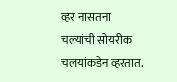व्हर नासतना चल्यांची सोयरीक चलयांकडेन व्हरतात.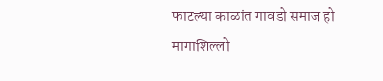फाटल्या काळांत गावडो समाज हो मागाशिल्लो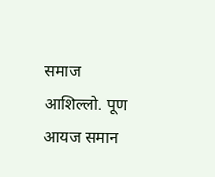समाज आशिल्लो. पूण आयज समान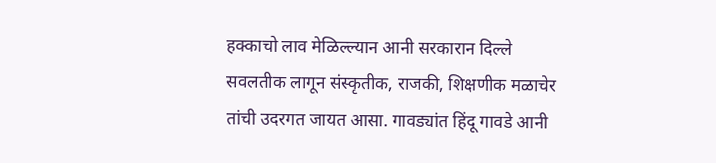हक्काचो लाव मेळिल्ल्यान आनी सरकारान दिल्ले सवलतीक लागून संस्कृतीक, राजकी, शिक्षणीक मळाचेर तांची उदरगत जायत आसा. गावड्यांत हिंदू गावडे आनी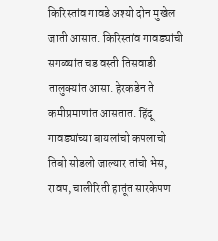किरिस्तांव गावडे अश्यो दोन मुखेल जाती आसात. किरिस्तांव गावड्यांची सगळ्यांत चड वस्ती तिसवाडी तालुक्यांत आसा. हेरकडेन ते कमीप्रमाणांत आसतात. हिंदू गावड्यांच्या बायलांचो कपलाचो तिबो सोडलो जाल्यार तांचो भेस, रावप, चालीरिती हातूंत सारकेपण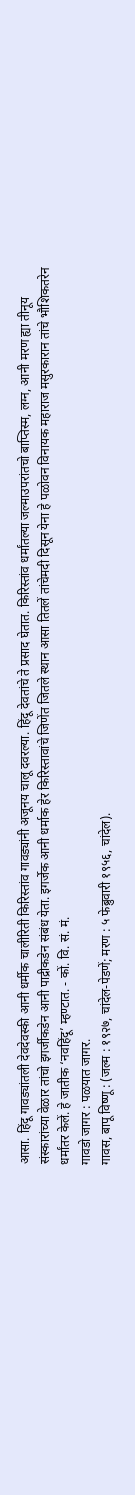आसा. हिंदू गावड्यांतली देवदेवस्की आनी धर्मीक चालीरिती किरिस्तांव गावड्यांनी अजूनय चालू दवरल्या. हिंदू देवतांचे ते प्रसाद घेतात. किरिस्तांव धर्मांतल्या जल्माउपरांतचो बाप्तिस्म, लग्न, आनी मरण ह्या तीनूय संस्कारांच्या वेळार तांचो इगर्जीकडेन आनी पाद्रीकडेन संबंध येता. इगर्जेक आनी धर्माक हेर किरिस्तावांचे जिणेंत जितले स्थान आसा तितलें तांचेमदी दिसून येना हे पळोवन विनायक महाराज मसुरकारान तांचे भौशिकतरेन धर्मांतर केलें. हे जातीक ‘नवहिंदू’ म्हण्टात. - कों. वि. सं. मं.
गावडो जागर : पळयात जागर.
गावस, बापू विष्णू : (जल्म : १९२७, चांदेल-पेडणें; मरण : ५ फेब्रुवारी १९५६, चांदेल).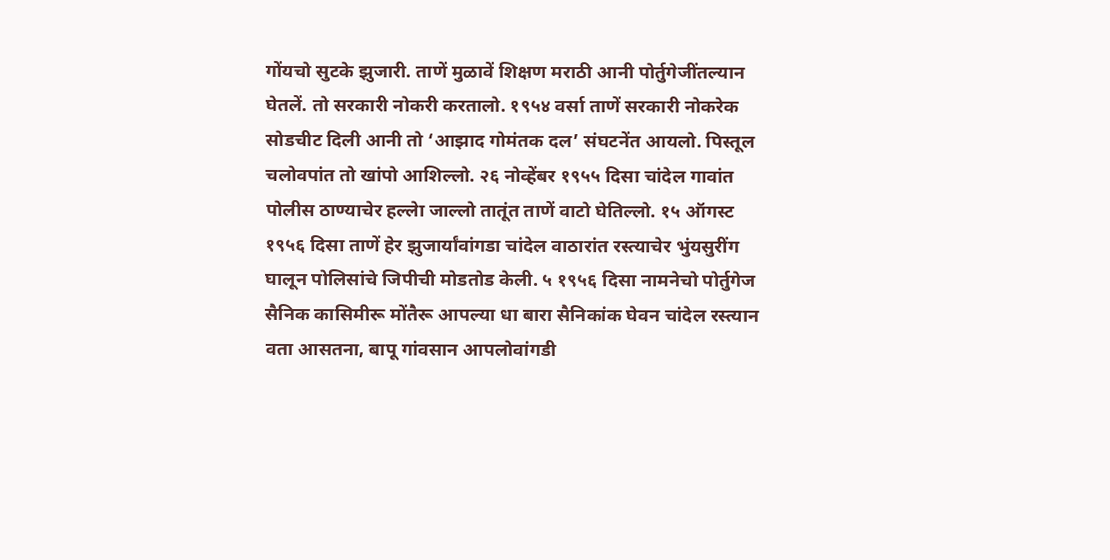गोंयचो सुटके झुजारी. ताणें मुळावें शिक्षण मराठी आनी पोर्तुगेजींतल्यान घेतलें. तो सरकारी नोकरी करतालो. १९५४ वर्सा ताणें सरकारी नोकरेक सोडचीट दिली आनी तो ‘आझाद गोमंतक दल’ संघटनेंत आयलो. पिस्तूल चलोवपांत तो खांपो आशिल्लो. २६ नोव्हेंबर १९५५ दिसा चांदेल गावांत पोलीस ठाण्याचेर हल्लेा जाल्लो तातूंत ताणें वाटो घेतिल्लो. १५ ऑगस्ट १९५६ दिसा ताणें हेर झुजार्यांवांगडा चांदेल वाठारांत रस्त्याचेर भुंयसुरींग घालून पोलिसांचे जिपीची मोडतोड केली. ५ १९५६ दिसा नामनेचो पोर्तुगेज सैनिक कासिमीरू मोंतैरू आपल्या धा बारा सैनिकांक घेवन चांदेल रस्त्यान वता आसतना, बापू गांवसान आपलोवांगडी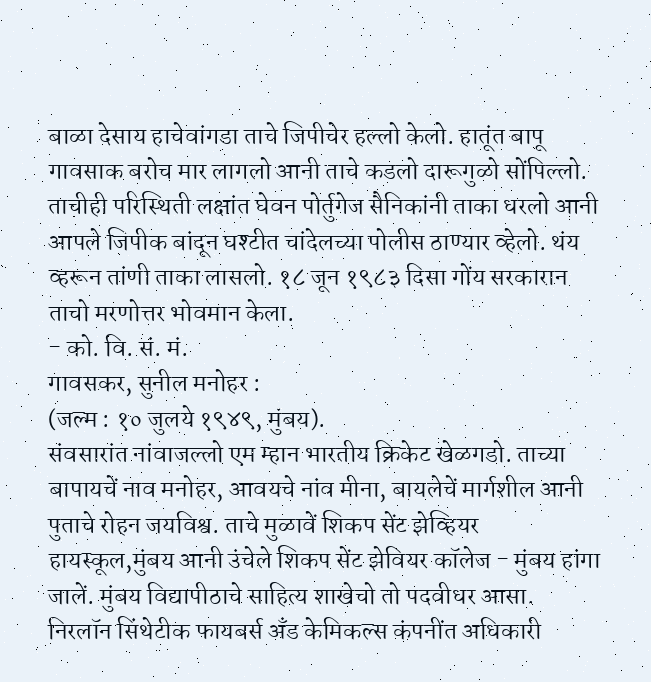बाळा देसाय हाचेवांगडा ताचे जिपीचेर हल्लो केलो. हातूंत बापू गावसाक बरोच मार लागलो आनी ताचे कडलो दारूगुळो सोंपिल्लो. ताचीही परिस्थिती लक्षांत घेवन पोर्तुगेज सैनिकांनी ताका धरलो आनी आपले जिपीक बांदून घश्टीत चांदेलच्या पोलीस ठाण्यार व्हेलो. थंय व्हरून तांणी ताका लासलो. १८ जून १९८३ दिसा गोंय सरकारान ताचो मरणोत्तर भोवमान केला.
- को. वि. सं. मं.
गावसकर, सुनील मनोहर :
(जल्म : १० जुलये १९४९, मुंबय).
संवसारांत नांवाजल्लो एम म्हान भारतीय क्रिकेट खेळगडो. ताच्या बापायचें नाव मनोहर, आवयचे नांव मीना, बायलेचें मार्गशील आनी पुताचे रोहन जयविश्व. ताचे मुळावें शिकप सेंट झेव्हियर हायस्कूल,मुंबय आनी उंचेले शिकप सेंट झेवियर कॉलेज - मुंबय हांगा जालें. मुंबय विद्यापीठाचे साहित्य शाखेचो तो पदवीधर आसा.
निरलॉन सिंथेटीक फायबर्स अँड केमिकल्स कंपनींत अधिकारी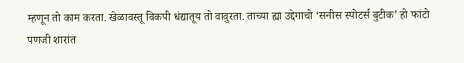म्हणून तो काम करता. खेळावस्तू विकपी धंद्यातूय तो वावुरता. ताच्या ह्या उद्देगाचो ‘सनीस स्पोटर्स बुटीक’ हो फांटो पणजी शारांत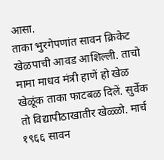आसा.
ताका भुरगेपणांत सावन क्रिकेट खेळपाची आवड आशिल्ली. ताचो मामा माधव मंत्री हाणें हो खेळ खेळूंक ताका फाटबळ दिलें. सुर्वेक तो विद्यापीठाखातीर खेळ्ळो. मार्च १९६६ सावन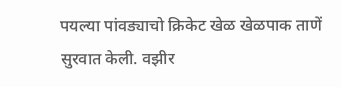पयल्या पांवड्याचो क्रिकेट खेळ खेळपाक ताणें सुरवात केली. वझीर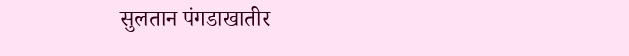सुलतान पंगडाखातीर